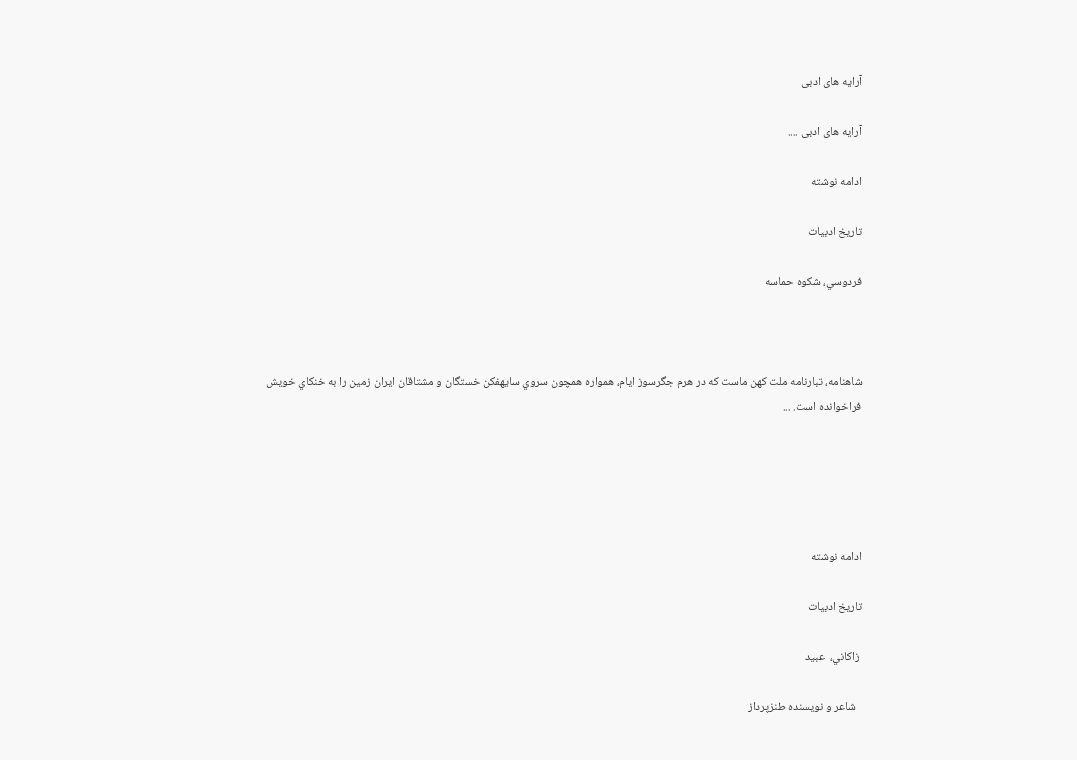آرایه های ادبی

آرایه های ادبی ....

ادامه نوشته

تاریخ ادبیات

فردوسي، شكوه حماسه



شاهنامه، تبارنامه ملت كهن ماست كه در هرم جگرسوز ايام، همواره همچون سروي سايهفكن خستگان و مشتاقان ايران زمين را به خنكاي خويش فراخوانده است. ...





ادامه نوشته

تاريخ ادبيات

 زاكاني،  عبيد

  شاعر و نويسنده طنزپرداز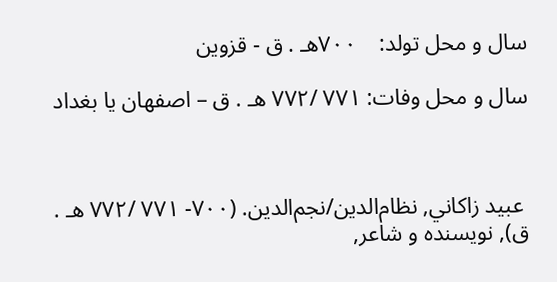سال و محل تولد:    ۷۰۰هـ . ق - قزوين

سال و محل وفات: ۷۷۱ /۷۷۲ هـ . ق – اصفهان یا بغداد



 عبيد زاكاني, نظام‌‌الدين/نجم‌‌الدين. (۷۰۰- ۷۷۱ /۷۷۲ هـ . ق), نويسنده و شاعر,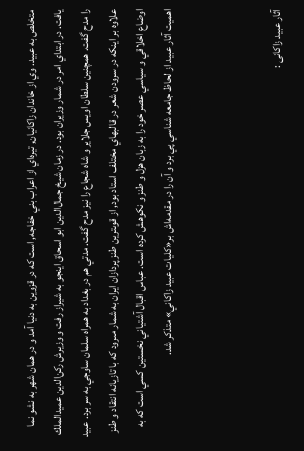متخلص به عبيد. وي از خاندان زاكانيان, تيره‌اي از اعراب بني خفاجه, است كه در قزوين به دنيا آمد و در همان شهر به نشو نما يافت. در ابتداي امر در شمار وزيران بود. در زمان شيخ جمال‌الدين ابو اسحاق اينجو به شيراز رفت و وزيرش ركن‌الدين عميدالملك را مدح گفت. همچنين سلطان اويس جلاير و شاه شجاع را نيز مدح گفت. مدتي هم در بغداد به همراه سلمان ساوجي به سر برد. عبيد علاوه بر اينكه در سرودن شعر در قالبهاي مختلف استاد بود, از قوىترين طنز پردازان ايران به شمار مىرود كه با تازيانه انتقاد و طنز اوضاع اخلاقي و سياسي عصر خود را به زبان هزل و طنز و نكوهش كرده است. عباس اقبال آشتياني نخستين كسي است كه به اهميت آثار عبيد از لحاظ جامعه شناسي پي برد و آن را در مقدمه‌اش بر«كليات عبيد زاكاني» متذكر شد.



آثار عبید زاکانی :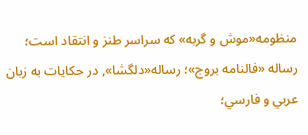منظومه«موش و گربه» كه سراسر طنز و انتقاد است؛ رساله «فالنامه بروج»؛ رساله«دلگشا», در حكايات به زبان عربي و فارسي؛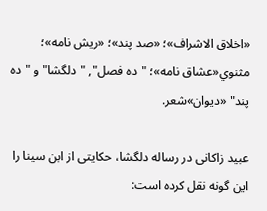«اخلاق الاشراف»؛ «صد پند»؛ «ريش نامه»؛ مثنوي«عشاق نامه»؛ "ده فصل", "دلگشا"و "ده پند" «ديوان»شعر.

عبيد زاکانی در رساله دلگشا، حکايتی از ابن سينا را اين گونه نقل کرده است: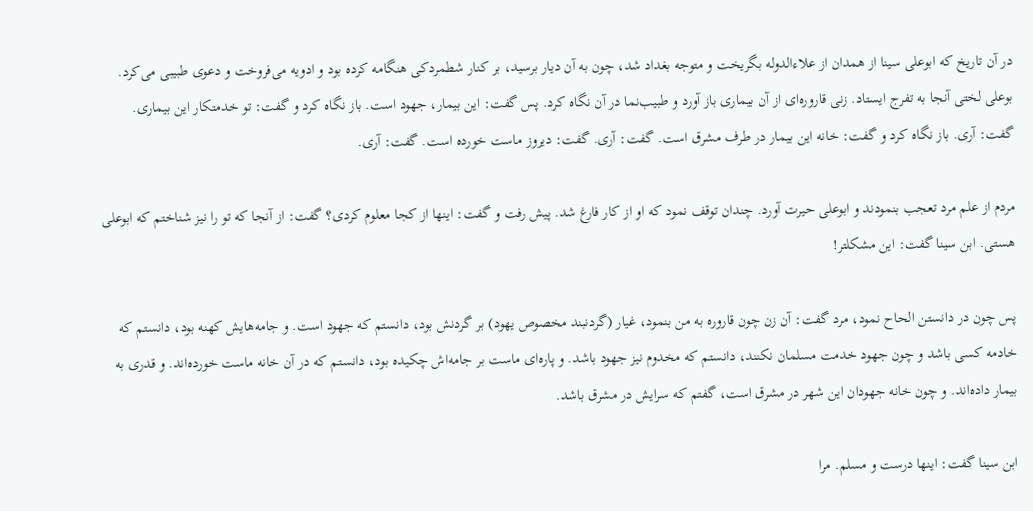در آن تاريخ که ابوعلی سينا از همدان از علاءالدوله بگريخت و متوجه بغداد شد، چون به آن ديار برسيد، بر کنار شطمردکی هنگامه کرده بود و ادويه می‌فروخت و دعوی طبيبی می‌کرد. بوعلی لختی آنجا به تفرج ايستاد. زنی قاروره‌ای از آن بيماری باز آورد و طبيب‌نما در آن نگاه کرد. پس گفت: اين بيمار، جهود است. باز نگاه کرد و گفت: تو خدمتکار اين بيماری. گفت: آری. باز نگاه کرد و گفت: خانه اين بيمار در طرف مشرق است. گفت: آری. گفت: ديروز ماست خورده است. گفت: آری.

مردم از علم مرد تعجب بنمودند و ابوعلی حيرت آورد. چندان توقف نمود که او از کار فارغ شد. پيش رفت و گفت: اينها از کجا معلوم کردی؟ گفت: از آنجا که تو را نيز شناختم که ابوعلی هستی. ابن سينا گفت: اين مشکلتر!

پس چون در دانستن الحاح نمود، مرد گفت: آن زن چون قاروره به من بنمود، غيار (گردنبند مخصوص يهود) بر گردنش بود، دانستم که جهود است. و جامه‌هايش کهنه بود، دانستم که خادمه کسی باشد و چون جهود خدمت مسلمان نکنند، دانستم که مخدوم نيز جهود باشد. و پاره‌ای ماست بر جامه‌اش چکيده بود، دانستم که در آن خانه ماست خورده‌اند. و قدری به بيمار داده‌اند. و چون خانه جهودان اين شهر در مشرق است، گفتم که سرايش در مشرق باشد.

ابن سينا گفت: اينها درست و مسلم. مرا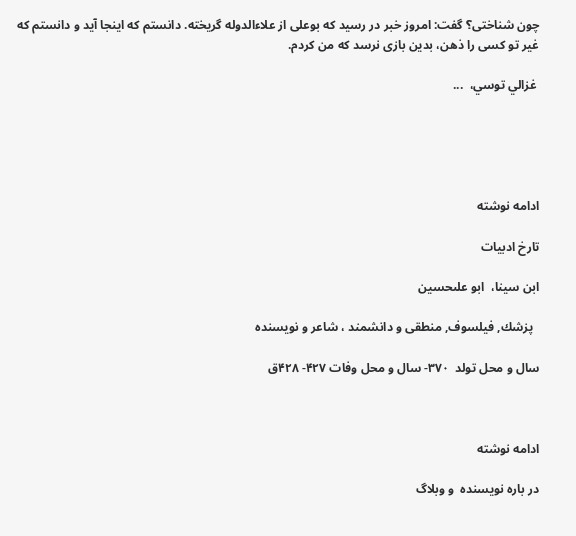چون شناختی؟ گفت: امروز خبر در رسيد که بوعلی از علاءالدوله گريخته. دانستم که اينجا آيد و دانستم که غير تو کسی را ذهن، بدين بازی نرسد که من کردم.

 غزالي توسي،  ...





ادامه نوشته

تارخ ادبیات

ابن سينا،  ابو علىحسين

  پزشك, فيلسوف, منطقى و دانشمند ، شاعر و نویسنده

سال و محل تولد  ۳۷۰- سال و محل وفات ۴۲۷- ۴۲۸ق



ادامه نوشته

در باره نويسنده  و وبلاگ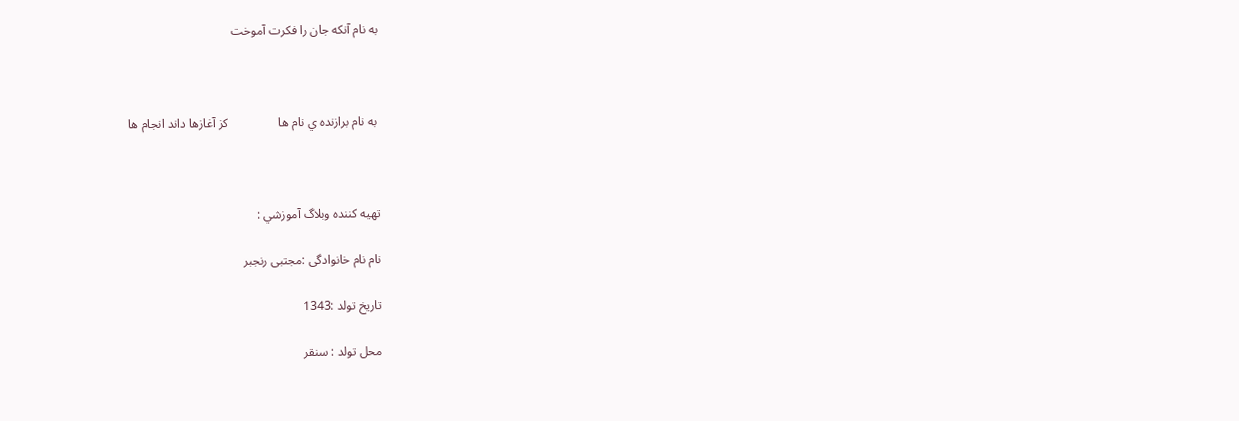به نام آنکه جان را فکرت آموخت



 به نام برازنده ي نام ها                كز آغازها داند انجام ها



تهیه کننده وبلاگ آموزشي :

نام نام خانوادگی :مجتبی رنجبر

تاریخ تولد :1343

محل تولد : سنقر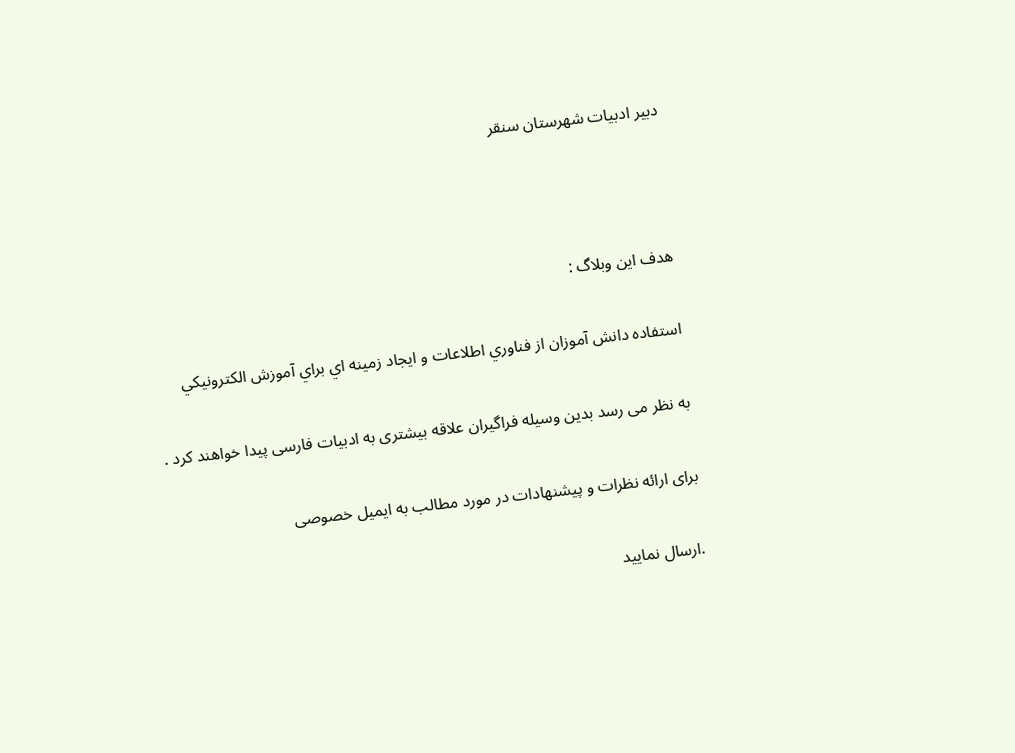دبیر ادبیات شهرستان سنقر



هدف اين وبلاگ :

استفاده دانش آموزان از فناوري اطلاعات و ايجاد زمينه اي براي آموزش الكترونيكي

به نظر می رسد بدین وسیله فراگیران علاقه بیشتری به ادبیات فارسی پیدا خواهند کرد .

برای ارائه نظرات و پیشنهادات در مورد مطالب به ایمیل خصوصی

.ارسال نمایید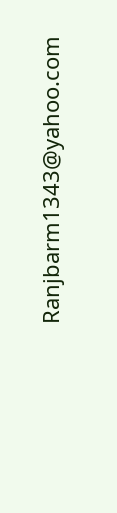Ranjbarm1343@yahoo.com